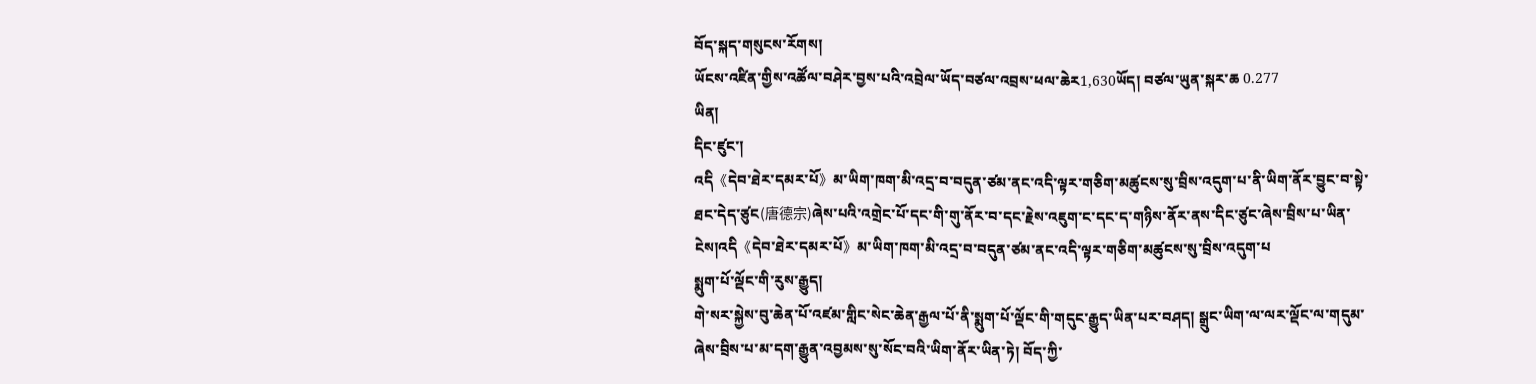བོད་སྐད་གསུངས་རོགས།
ཡོངས་འཛིན་གྱིས་འཚོལ་བཤེར་བྱས་པའི་འབྲེལ་ཡོད་བཙལ་འབྲས་ཕལ་ཆེར1,630ཡོད། བཙལ་ཡུན་སྐར་ཆ 0.277
ཡིན།
དིང་ཛུང་།
འདི《དེབ་ཐེར་དམར་པོ》མ་ཡིག་ཁག་མི་འདྲ་བ་བདུན་ཙམ་ནང་འདི་ལྟར་གཅིག་མཚུངས་སུ་བྲིས་འདུག་པ་ནི་ཡིག་ནོར་བྱུང་བ་སྟེ་ཐང་དེད་ཙུང(唐德宗)ཞེས་པའི་འགྲེང་པོ་དང་གི་གུ་ནོར་བ་དང་རྗེས་འཇུག་ང་དང་ད་གཉིས་ནོར་ནས་དིང་ཙུང་ཞེས་བྲིས་པ་ཡིན་ངེས།འདི《དེབ་ཐེར་དམར་པོ》མ་ཡིག་ཁག་མི་འདྲ་བ་བདུན་ཙམ་ནང་འདི་ལྟར་གཅིག་མཚུངས་སུ་བྲིས་འདུག་པ
སྨུག་པོ་ལྡོང་གི་རུས་རྒྱུད།
གེ་སར་སྐྱེས་བུ་ཆེན་པོ་འཛམ་གླིང་སེང་ཆེན་རྒྱལ་པོ་ནི་སྨུག་པོ་ལྡོང་གི་གདུང་རྒྱུད་ཡིན་པར་བཤད། སྒྲུང་ཡིག་ལ་ལར་ལྡོང་ལ་གདུམ་ཞེས་བྲིས་པ་མ་དག་རྒྱུན་འབྱམས་སུ་སོང་བའི་ཡིག་ནོར་ཡིན་ཏེ། བོད་ཀྱི་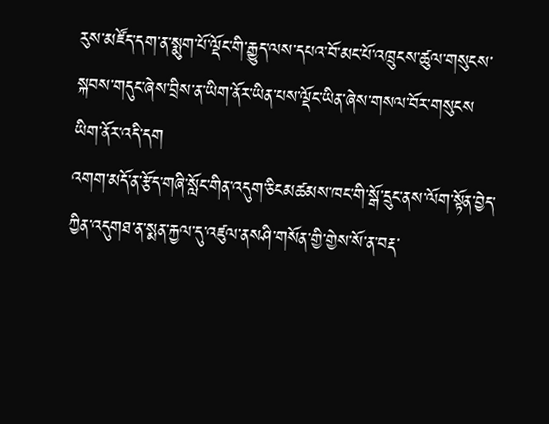རུས་མཛོད་དག་ན་སྨུག་པོ་ལྡོང་གི་རྒྱུད་ལས་དཔའ་བོ་མང་པོ་འཁྲུངས་ཚུལ་གསུངས་སྐབས་གདུང་ཞེས་བྲིས་ན་ཡིག་ནོར་ཡིན་པས་ལྡོང་ཡིན་ཞེས་གསལ་བོར་གསུངས
ཡིག་ནོར་འདི་དག
འགག་མདོ་ན་རྩོད་གཞི་སློང་གིན་འདུག་ཅིངམཚམས་ཁང་གི་སྒོ་དྲུང་ནས་ལོག་སྟོན་བྱེད་ཀྱིན་འདུགཐ་ན་སྨན་རྐྱལ་དུ་འཛུལ་ནསཤི་གསོན་གྱི་གྱེས་སོ་ན་བརྡ་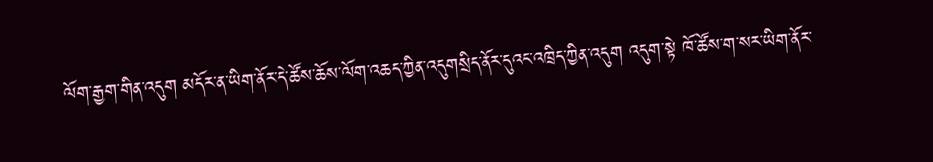ལོག་རྒྱག་གིན་འདུག མདོར་ན་ཡིག་ནོར་དེ་ཚོས་ཆོས་ལོག་འཆད་ཀྱིན་འདུགསྲིད་ནོར་དུའང་འཁྲིད་ཀྱིན་འདུག འདུག་སྟེ ཁོ་ཚོས་ག་སར་ཡིག་ནོར་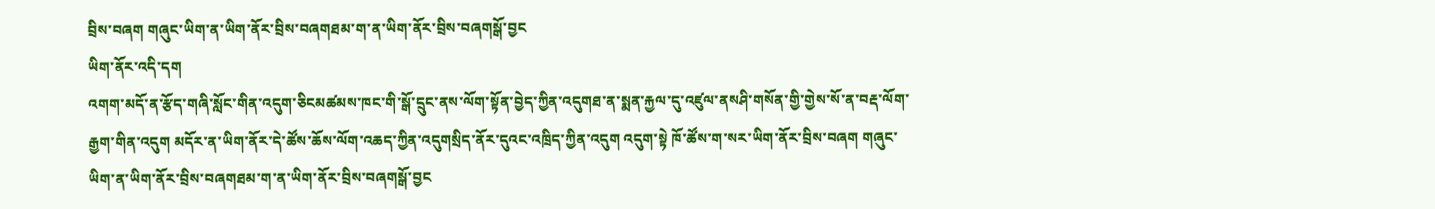བྲིས་བཞག གཞུང་ཡིག་ན་ཡིག་ནོར་བྲིས་བཞགཐམ་ག་ན་ཡིག་ནོར་བྲིས་བཞགསྒོ་བྱང
ཡིག་ནོར་འདི་དག
འགག་མདོ་ན་རྩོད་གཞི་སློང་གིན་འདུག་ཅིངམཚམས་ཁང་གི་སྒོ་དྲུང་ནས་ལོག་སྟོན་བྱེད་ཀྱིན་འདུགཐ་ན་སྨན་རྐྱལ་དུ་འཛུལ་ནསཤི་གསོན་གྱི་གྱེས་སོ་ན་བརྡ་ལོག་རྒྱག་གིན་འདུག མདོར་ན་ཡིག་ནོར་དེ་ཚོས་ཆོས་ལོག་འཆད་ཀྱིན་འདུགསྲིད་ནོར་དུའང་འཁྲིད་ཀྱིན་འདུག འདུག་སྟེ ཁོ་ཚོས་ག་སར་ཡིག་ནོར་བྲིས་བཞག གཞུང་ཡིག་ན་ཡིག་ནོར་བྲིས་བཞགཐམ་ག་ན་ཡིག་ནོར་བྲིས་བཞགསྒོ་བྱང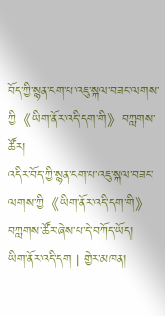བོད་ཀྱི་སྙན་ངག་པ་འཇུ་སྐལ་བཟང་ལགས་ཀྱི《ཡིག་ནོར་འདི་དག་གི》བཀླགས་ཚོར།
འདིར་བོད་ཀྱི་སྙན་ངག་པ་འཇུ་སྐལ་བཟང་ལགས་ཀྱི《ཡིག་ནོར་འདི་དག་གི》བཀླགས་ཚོར་ཞེས་པ་དེ་བཀོད་ཡོད།
ཡིག་ནོར་འདི་དག | གྱེར་མཁན།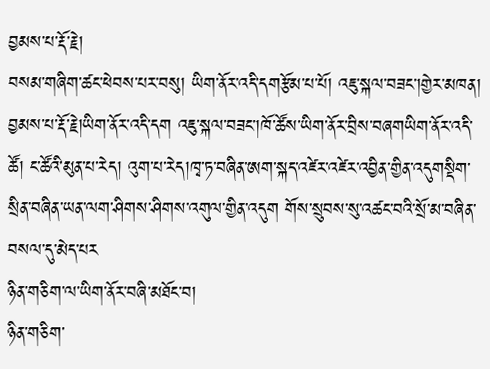བྱམས་པ་རྡོ་རྗེ།
བསམ་གཞིག་ཚང་ཕེབས་པར་བསུ། ཡིག་ནོར་འདི་དགརྩོམ་པ་པོ། འཇུ་སྐལ་བཟང་།གྱེར་མཁན། བྱམས་པ་རྡོ་རྗེ།ཡིག་ནོར་འདི་དག འཇུ་སྐལ་བཟང་།ཁོ་ཚོས་ཡིག་ནོར་བྲིས་བཞགཡིག་ནོར་འདི་ཚོ། ང་ཚོའི་མུན་པ་རེད། འུག་པ་རེད།ཁྭ་ཏ་བཞིན་ཨག་སྐད་འཛེར་འཛེར་འབྱིན་གྱིན་འདུགསྡིག་སྲིན་བཞིན་ཡན་ལག་ཤིགས་ཤིགས་འགུལ་གྱིན་འདུག གོས་སྲུབས་སུ་འཚང་བའི་སྲོ་མ་བཞིན་བསལ་དུ་མེད་པར
ཉིན་གཅིག་ལ་ཡིག་ནོར་བཞི་མཐོང་བ།
ཉིན་གཅིག་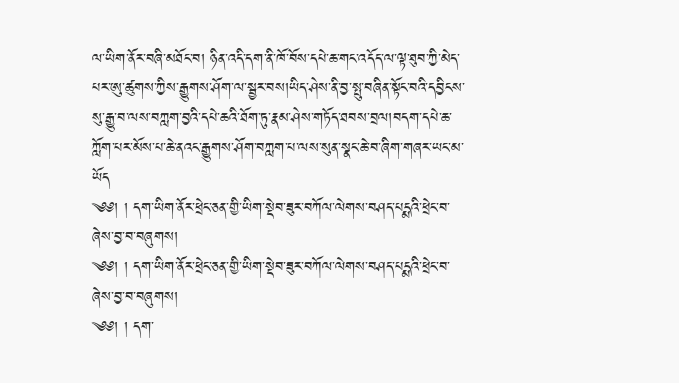ལ་ཡིག་ནོར་བཞི་མཐོང་བ། ཉིན་འདི་དག་ནི་ཁོ་བོས་དཔེ་ཆ་གང་འདོད་ལ་ལྟ་ཐུབ་ཀྱི་མེད་པར་ཨུ་ཚུགས་ཀྱིས་རྒྱུགས་ཤོག་ལ་སྦྱར་བས།ཡིད་ཤེས་ནི་བྱ་སྤུ་བཞིན་སྟོང་བའི་དབྱིངས་སུ་རྒྱུ་བ་ལས་བཀླག་བྱའི་དཔེ་ཆའི་ཐོག་ཏུ་རྣམ་ཤེས་གཏོད་ཐབས་བྲལ།བདག་དཔེ་ཆ་ཀློག་པར་མོས་པ་ཆེ་ནའང་རྒྱུགས་ཤོག་བཀླག་པ་ལས་སུན་སྣང་ཆེ་བ་ཞིག་གཞར་ཡང་མ་ཡོད
༄༅། ། དག་ཡིག་ནོར་ཕྲེང་ཅན་གྱི་ཡིག་སྡེབ་ཟུར་བཀོལ་ལེགས་བཤད་པདྨའི་ཕྲེང་བ་ཞེས་བྱ་བ་བཞུགས།
༄༅། ། དག་ཡིག་ནོར་ཕྲེང་ཅན་གྱི་ཡིག་སྡེབ་ཟུར་བཀོལ་ལེགས་བཤད་པདྨའི་ཕྲེང་བ་ཞེས་བྱ་བ་བཞུགས།
༄༅། ། དག་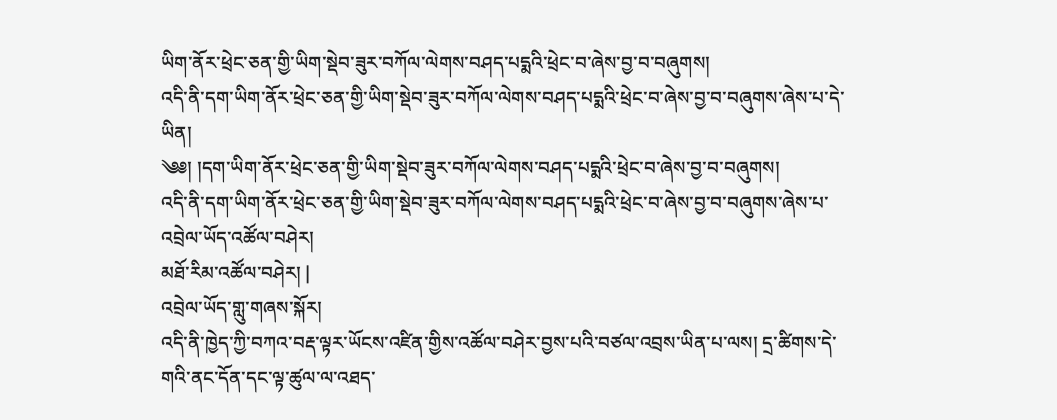ཡིག་ནོར་ཕྲེང་ཅན་གྱི་ཡིག་སྡེབ་ཟུར་བཀོལ་ལེགས་བཤད་པདྨའི་ཕྲེང་བ་ཞེས་བྱ་བ་བཞུགས།
འདི་ནི་དག་ཡིག་ནོར་ཕྲེང་ཅན་གྱི་ཡིག་སྡེབ་ཟུར་བཀོལ་ལེགས་བཤད་པདྨའི་ཕྲེང་བ་ཞེས་བྱ་བ་བཞུགས་ཞེས་པ་དེ་ཡིན།
༄༅། །དག་ཡིག་ནོར་ཕྲེང་ཅན་གྱི་ཡིག་སྡེབ་ཟུར་བཀོལ་ལེགས་བཤད་པདྨའི་ཕྲེང་བ་ཞེས་བྱ་བ་བཞུགས།
འདི་ནི་དག་ཡིག་ནོར་ཕྲེང་ཅན་གྱི་ཡིག་སྡེབ་ཟུར་བཀོལ་ལེགས་བཤད་པདྨའི་ཕྲེང་བ་ཞེས་བྱ་བ་བཞུགས་ཞེས་པ་
འབྲེལ་ཡོད་འཚོལ་བཤེར།
མཐོ་རིམ་འཚོལ་བཤེར། |
འབྲེལ་ཡོད་གླུ་གཞས་སྐོར།
འདི་ནི་ཁྱེད་ཀྱི་བཀའ་བརྡ་ལྟར་ཡོངས་འཛིན་གྱིས་འཚོལ་བཤེར་བྱས་པའི་བཙལ་འབྲས་ཡིན་པ་ལས། དྲ་ཚིགས་དེ་གའི་ནང་དོན་དང་ལྟ་ཚུལ་ལ་འཐད་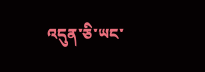འདུན་ཅི་ཡང་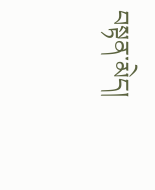བསྟན་མེད།